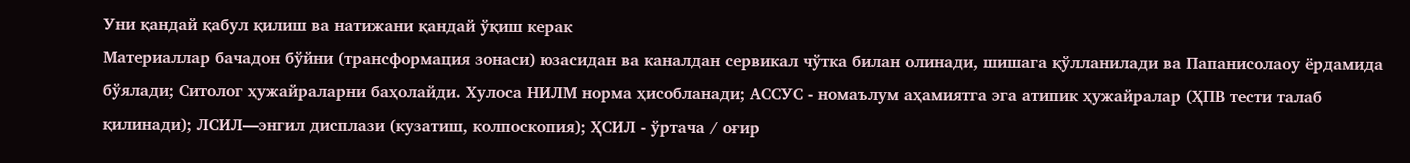Уни қандай қабул қилиш ва натижани қандай ўқиш керак
Материаллар бачадон бўйни (трансформация зонаси) юзасидан ва каналдан сервикал чўтка билан олинади, шишага қўлланилади ва Папанисолаоу ёрдамида бўялади; Ситолог ҳужайраларни баҳолайди. Хулоса НИЛМ норма ҳисобланади; АССУС - номаълум аҳамиятга эга атипик ҳужайралар (ҲПВ тести талаб қилинади); ЛСИЛ—энгил дисплази (кузатиш, колпоскопия); ҲСИЛ - ўртача / оғир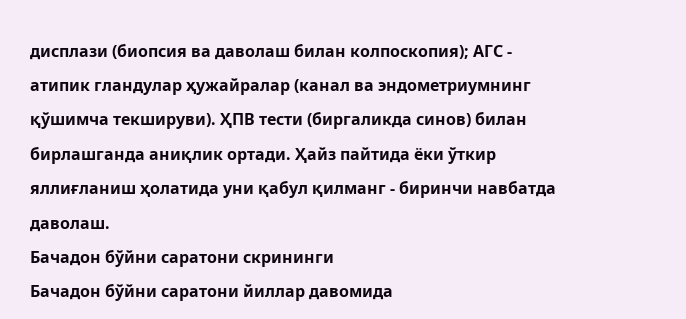дисплази (биопсия ва даволаш билан колпоскопия); АГС - атипик гландулар ҳужайралар (канал ва эндометриумнинг қўшимча текшируви). ҲПВ тести (биргаликда синов) билан бирлашганда аниқлик ортади. Ҳайз пайтида ёки ўткир яллиғланиш ҳолатида уни қабул қилманг - биринчи навбатда даволаш.
Бачадон бўйни саратони скрининги
Бачадон бўйни саратони йиллар давомида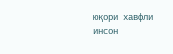юқори хавфли инсон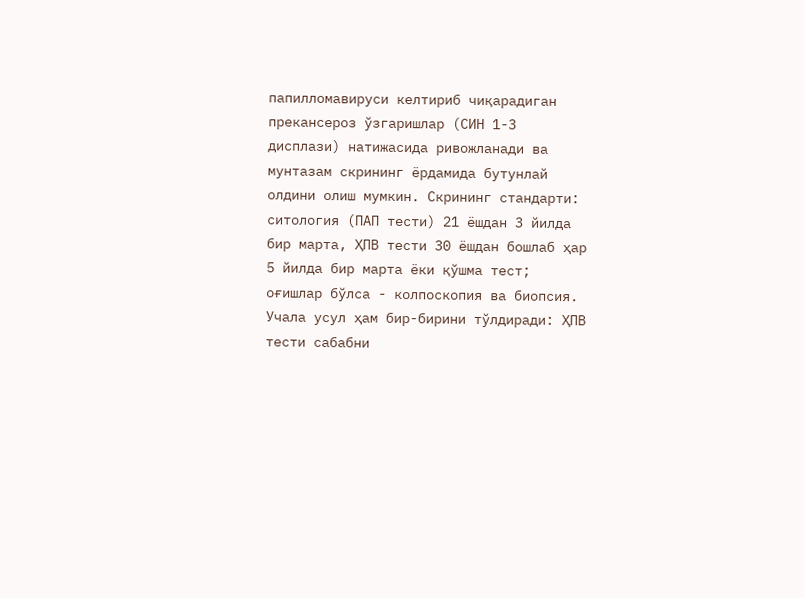папилломавируси келтириб чиқарадиган прекансероз ўзгаришлар (СИН 1-3 дисплази) натижасида ривожланади ва мунтазам скрининг ёрдамида бутунлай олдини олиш мумкин. Скрининг стандарти: ситология (ПАП тести) 21 ёшдан 3 йилда бир марта, ҲПВ тести 30 ёшдан бошлаб ҳар 5 йилда бир марта ёки қўшма тест; оғишлар бўлса - колпоскопия ва биопсия. Учала усул ҳам бир-бирини тўлдиради: ҲПВ тести сабабни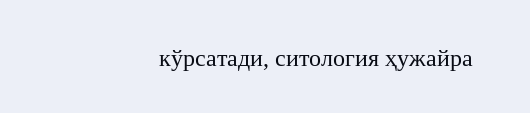кўрсатади, ситология ҳужайра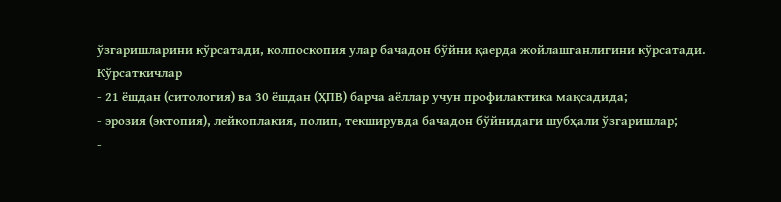ўзгаришларини кўрсатади, колпоскопия улар бачадон бўйни қаерда жойлашганлигини кўрсатади.
Кўрсаткичлар
- 21 ёшдан (ситология) ва 30 ёшдан (ҲПВ) барча аёллар учун профилактика мақсадида;
- эрозия (эктопия), лейкоплакия, полип, текширувда бачадон бўйнидаги шубҳали ўзгаришлар;
-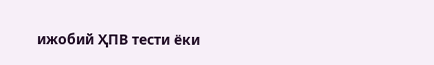ижобий ҲПВ тести ёки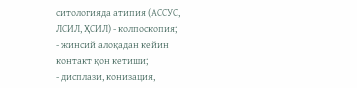ситологияда атипия (АССУС, ЛСИЛ, ҲСИЛ) - колпоскопия;
- жинсий алоқадан кейин контакт қон кетиши;
- дисплази, конизация,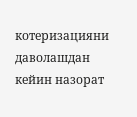котеризацияни даволашдан кейин назорат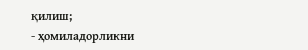қилиш;
- ҳомиладорликни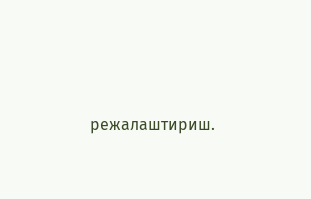режалаштириш.